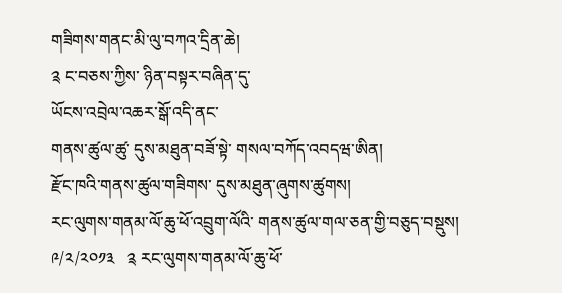གཟིགས་གནང་མི་ལུ་བཀའ་དྲིན་ཆེ།
༉ ང་བཅས་ཀྱིས་ ཉིན་བསྟར་བཞིན་དུ་
ཡོངས་འབྲེལ་འཆར་སྒོ་འདི་ནང་
གནས་ཚུལ་ཚུ་ དུས་མཐུན་བཟོ་སྟེ་ གསལ་བཀོད་འབདཝ་ཨིན།
རྫོང་ཁའི་གནས་ཚུལ་གཟིགས་ དུས་མཐུན་ཞུགས་ཚུགས།
རང་ལུགས་གནམ་ལོ་ཆུ་ཕོ་འབྲུག་ལོའི་ གནས་ཚུལ་གལ་ཅན་གྱི་བཅུད་བསྡུས།
༩/༢/༢༠༡༣   ༉ རང་ལུགས་གནམ་ལོ་ཆུ་ཕོ་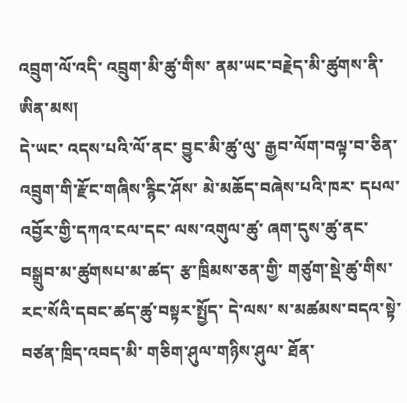འབྲུག་ལོ་འདི་ འབྲུག་མི་ཚུ་གིས་ ནམ་ཡང་བརྗེད་མི་ཚུགས་ནི་ཨིན་མས།
དེ་ཡང་ འདས་པའི་ལོ་ནང་ བྱུང་མི་ཚུ་ལུ་ རྒྱབ་ལོག་བལྟ་བ་ཅིན་ འབྲུག་གི་རྫོང་གཞིས་རྙིང་ཤོས་ མེ་མཆོད་བཞེས་པའི་ཁར་ དཔལ་འབྱོར་གྱི་དཀའ་ངལ་དང་ ལས་འགུལ་ཚུ་ ཞག་དུས་ཚུ་ནང་ བསྒྲུབ་མ་ཚུགསཔ་མ་ཚད་ རྩ་ཁྲིམས་ཅན་གྱི་ གཙུག་སྡེ་ཚུ་གིས་ རང་སོའི་དབང་ཚད་ཚུ་བསྟར་སྤྱོད་ དེ་ལས་ ས་མཚམས་བདའ་སྟེ་ བཙན་ཁྲིད་འབད་མི་ གཅིག་ཤུལ་གཉིས་ཤུལ་ ཐོན་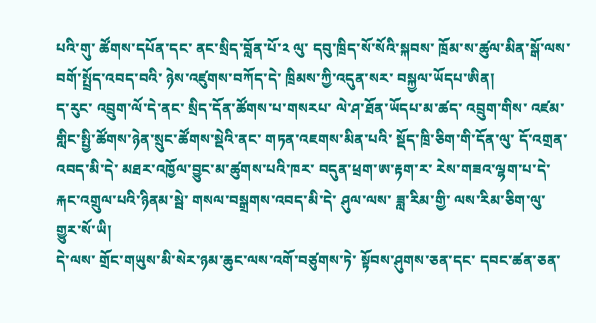པའི་གུ་ ཚོགས་དཔོན་དང་ ནང་སྲིད་བློན་པོ་༢ ལུ་ དབུ་ཁྲིད་སོ་སོའི་སྐབས་ ཁྲོམ་ས་ཚུལ་མིན་སྒོ་ལས་ བགོ་སྤྲོད་འབད་བའི་ ཉེས་འཛུགས་བཀོད་དེ་ ཁྲིམས་ཀྱི་འདུན་སར་ བསྐྱལ་ཡོདཔ་ཨིན།
ད་རུང་ འབྲུག་ལོ་དེ་ནང་ སྲིད་དོན་ཚོགས་པ་གསརཔ་ ལེ་ཤ་ཐོན་ཡོདཔ་མ་ཚད་ འབྲུག་གིས་ འཛམ་གླིང་སྤྱི་ཚོགས་ཉེན་སྲུང་ཚོགས་སྡེའི་ནང་ གཏན་འཇགས་མིན་པའི་ སྡོད་ཁྲི་ཅིག་གི་དོན་ལུ་ དོ་འགྲན་འབད་མི་དེ་ མཐར་འཁྱོལ་བྱུང་མ་ཚུགས་པའི་ཁར་ བདུན་ཕྲག་ཨ་རྟག་ར་ རེས་གཟའ་ལྷག་པ་དེ་ རྐང་འགྲུལ་པའི་ཉིནམ་སྦེ་ གསལ་བསྒྲགས་འབད་མི་དེ་ ཤུལ་ལས་ ཟླ་རིམ་གྱི་ ལས་རིམ་ཅིག་ལུ་ གྱུར་སོ་ཡི།
དེ་ལས་ གྲོང་གཡུས་མི་སེར་ཉམ་ཆུང་ལས་འགོ་བཙུགས་ཏེ་ སྟོབས་ཤུགས་ཅན་དང་ དབང་ཚན་ཅན་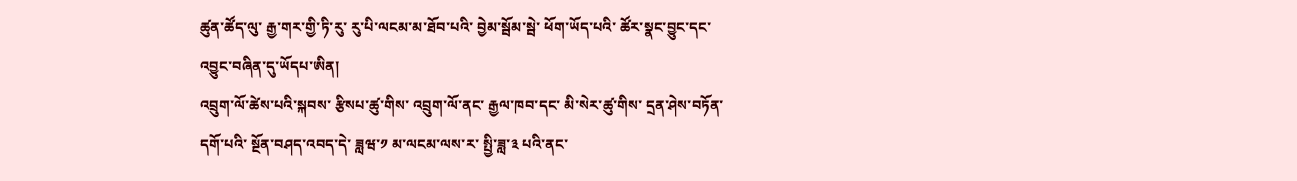ཚུན་ཚོད་ལུ་ རྒྱ་གར་གྱི་ཏི་རུ་ རུ་པི་ལངམ་མ་ཐོབ་པའི་ བྱེམ་སྦོམ་སྦེ་ ཕོག་ཡོད་པའི་ ཚོར་སྣང་བྱུང་དང་འབྱུང་བཞིན་དུ་ཡོདཔ་ཨིན།
འབྲུག་ལོ་ཚེས་པའི་སྐབས་ རྩིསཔ་ཚུ་གིས་ འབྲུག་ལོ་ནང་ རྒྱལ་ཁབ་དང་ མི་སེར་ཚུ་གིས་ དྲན་ཤེས་བཏོན་དགོ་པའི་ སྔོན་བཤད་འབད་དེ་ ཟླཝ་༡ མ་ལངམ་ལས་ར་ སྤྱི་ཟླ་༣ པའི་ནང་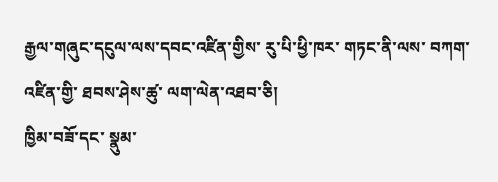རྒྱལ་གཞུང་དངུལ་ལས་དབང་འཛིན་གྱིས་ རུ་པི་ཕྱི་ཁར་ གཏང་ནི་ལས་ བཀག་འཛིན་གྱི་ ཐབས་ཤེས་ཚུ་ ལག་ལེན་འཐབ་ཅི།
ཁྱིམ་བཟོ་དང་ སྣུམ་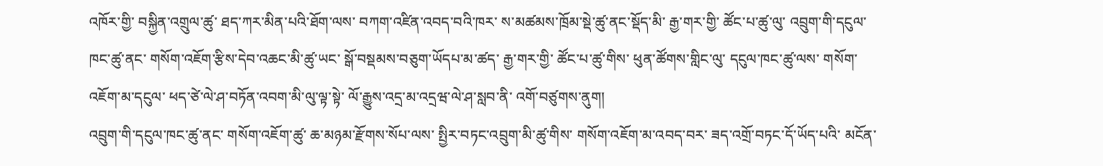འཁོར་གྱི་ བསྐྱིན་འགྲུལ་ཚུ་ ཐད་ཀར་མིན་པའི་ཐོག་ལས་ བཀག་འཛིན་འབད་བའི་ཁར་ ས་མཚམས་ཁྲོམ་སྡེ་ཚུ་ནང་སྡོད་མི་ རྒྱ་གར་གྱི་ ཚོང་པ་ཚུ་ལུ་ འབྲུག་གི་དངུལ་ཁང་ཚུ་ནང་ གསོག་འཇོག་རྩིས་དེབ་འཆང་མི་ཚུ་ཡང་ སྒོ་བསྡམས་བཅུག་ཡོདཔ་མ་ཚད་ རྒྱ་གར་གྱི་ ཚོང་པ་ཚུ་གིས་ ཕུན་ཚོགས་གླིང་ལུ་ དངུལ་ཁང་ཚུ་ལས་ གསོག་འཇོག་མ་དངུལ་ ཕད་ཙེ་ལེ་ཤ་བཏོན་འབག་མི་ལུ་ལྟ་སྟེ་ ལོ་རྒྱུས་འདྲ་མ་འདྲཝ་ལེ་ཤ་སླབ་ནི་ འགོ་བཙུགས་ནུག།
འབྲུག་གི་དངུལ་ཁང་ཚུ་ནང་ གསོག་འཇོག་ཚུ་ ཆ་མཉམ་རྫོགས་སོཔ་ལས་ སྤྱིར་བཏང་འབྲུག་མི་ཚུ་གིས་ གསོག་འཇོག་མ་འབད་བར་ ཟད་འགྲོ་བཏང་དོ་ཡོད་པའི་ མངོན་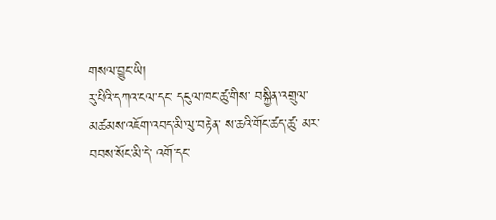གསལ་བྱུང་ཡི།
རུ་པིའི་དཀའ་ངལ་དང་ དངུལ་ཁང་ཚུ་གིས་ བསྐྱིན་འགྲུལ་མཚམས་འཇོག་འབད་མི་ལུ་བརྟེན་ ས་ཆའི་གོང་ཚད་ཚུ་ མར་བབས་སོང་མི་དེ་ འགོ་དང་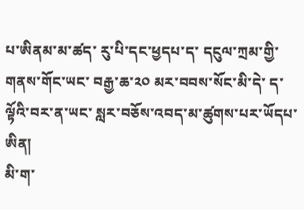པ་ཨིནམ་མ་ཚད་ རུ་པི་དང་ཕྱདཔ་ད་ དངུལ་ཀྲམ་གྱི་ གནས་གོང་ཡང་ བརྒྱ་ཆ་༢༠ མར་བབས་སོང་མི་དེ་ ད་ལྟོའི་བར་ན་ཡང་ སླར་བཅོས་འབད་མ་ཚུགས་པར་ཡོདཔ་ཨིན།
མི་ག་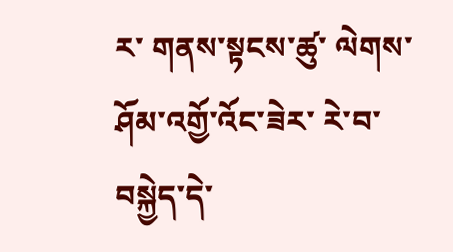ར་ གནས་སྟངས་ཚུ་ ལེགས་ཤོམ་འགྱོ་འོང་ཟེར་ རེ་བ་བསྐྱེད་དེ་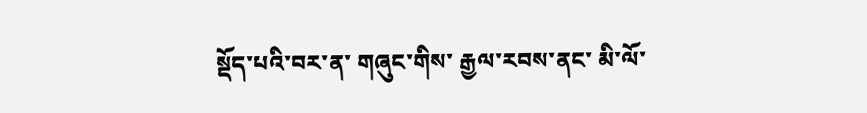སྡོད་པའི་བར་ན་ གཞུང་གིས་ རྒྱལ་རབས་ནང་ མི་ལོ་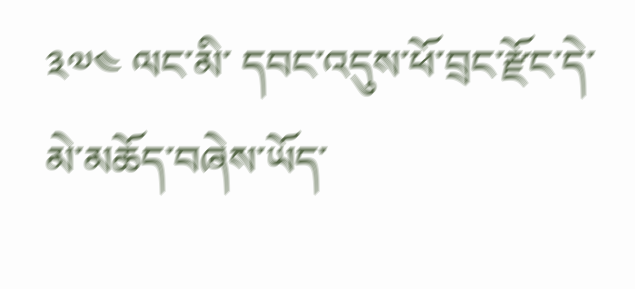༣༧༤ ལང་མི་ དབང་འདུས་ཕོ་བྲང་རྫོང་དེ་ མེ་མཆོད་བཞེས་ཡོད་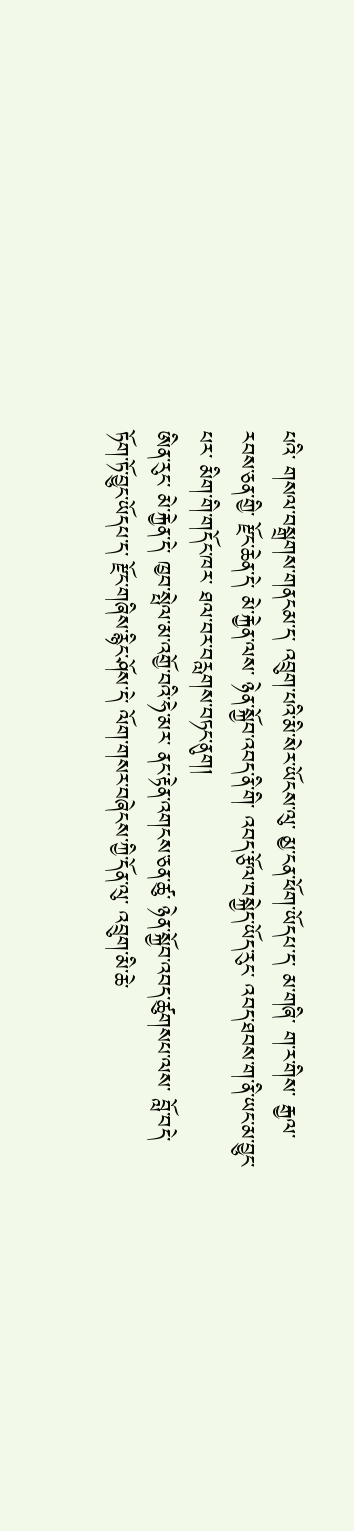པའི་ གསལ་བསྒྲགས་གནངམ་ད་ འབྲུག་པའི་མི་སེར་ཡོངས་ལུ་ མྱ་ངན་ཕོག་ཡོདཔ་ད་ མ་གཞི་ ག་ར་གིས་ རྒྱལ་རབས་ཅན་གྱི་ རྫོང་ཆེན་དེ་ མེ་རྐྱེན་ལས་ ཉེན་སྐྱོབ་འབད་ནི་གི་ འབད་རྩོལ་བསྐྱེད་ཡོད་རུང་ འབད་ཐབས་ག་ནི་ཡང་མ་བྱུང་པར་ མིག་གི་གདོང་ཁར་ ཐལ་བར་བརླགས་བཏང་ནུག།
ཨིན་རུང་ མེ་རྐྱེན་དེ་ ཁྱབ་སྤེལ་མ་འགྱོ་བའི་ཧེ་མར་ ནང་རྟེན་འགངས་ཅན་ཚུ་ ཉེན་སྐྱོབ་འབད་ཚུགསཔ་ལས་ བློ་བདེ་ཏོག་ཏོ་བྱུང་ཡོདཔ་ད་ རྫོང་གཞིས་རྙིང་ཤོས་དེ་ ལོག་གསར་བཞེངས་ཀྱི་དོན་ལུ་ འབྲུག་མི་ཆེ་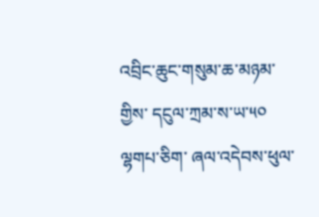འབྲིང་ཆུང་གསུམ་ཆ་མཉམ་གྱིས་ དངུལ་ཀྲམ་ས་ཡ་༥༠ ལྷགཔ་ཅིག་ ཞལ་འདེབས་ཕུལ་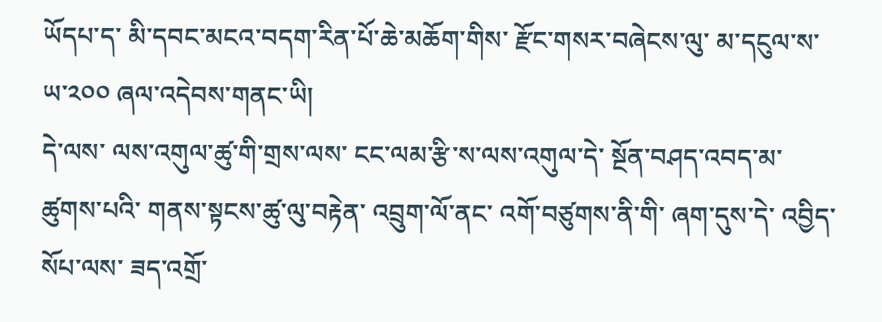ཡོདཔ་ད་ མི་དབང་མངའ་བདག་རིན་པོ་ཆེ་མཆོག་གིས་ རྫོང་གསར་བཞེངས་ལུ་ མ་དངུལ་ས་ཡ་༢༠༠ ཞལ་འདེབས་གནང་ཡི།
དེ་ལས་ ལས་འགུལ་ཚུ་གི་གྲས་ལས་ ངང་ལམ་རྩི་ས་ལས་འགུལ་དེ་ སྔོན་བཤད་འབད་མ་ཚུགས་པའི་ གནས་སྟངས་ཚུ་ལུ་བརྟེན་ འབྲུག་ལོ་ནང་ འགོ་བཙུགས་ནི་གི་ ཞག་དུས་དེ་ འབྱིད་སོཔ་ལས་ ཟད་འགྲོ་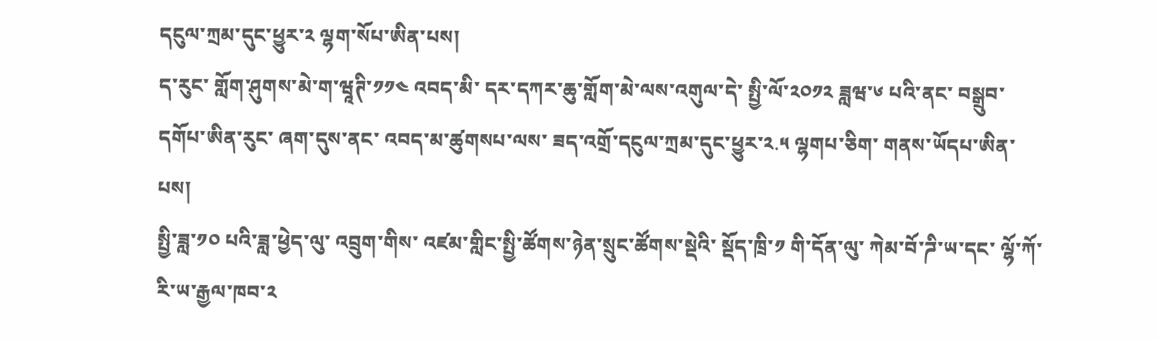དངུལ་ཀྲམ་དུང་ཕྱུར་༢ ལྷག་སོཔ་ཨིན་པས།
ད་རུང་ གློག་ཤུགས་མེ་ག་ཝཱཊི་༡༡༤ འབད་མི་ དར་དཀར་ཆུ་གློག་མེ་ལས་འགུལ་དེ་ སྤྱི་ལོ་༢༠༡༢ ཟླཝ་༦ པའི་ནང་ བསྒྲུབ་དགོཔ་ཨིན་རུང་ ཞག་དུས་ནང་ འབད་མ་ཚུགསཔ་ལས་ ཟད་འགྲོ་དངུལ་ཀྲམ་དུང་ཕྱུར་༢.༥ ལྷགཔ་ཅིག་ གནས་ཡོདཔ་ཨིན་པས།
སྤྱི་ཟླ་༡༠ པའི་ཟླ་ཕྱེད་ལུ་ འབྲུག་གིས་ འཛམ་གླིང་སྤྱི་ཚོགས་ཉེན་སྲུང་ཚོགས་སྡེའི་ སྡོད་ཁྲི་༡ གི་དོན་ལུ་ ཀེམ་བོ་ཌི་ཡ་དང་ ལྷོ་ཀོ་རི་ཡ་རྒྱལ་ཁབ་༢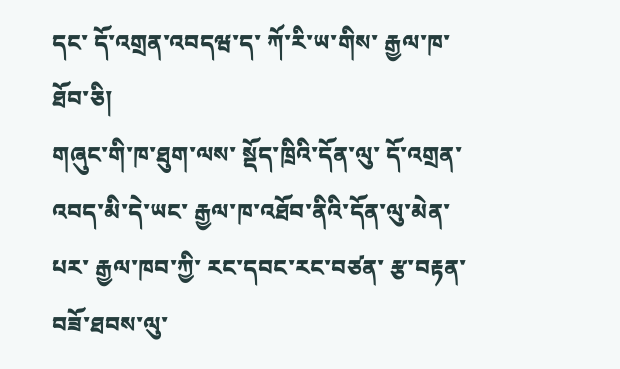དང་ དོ་འགྲན་འབདཝ་ད་ ཀོ་རི་ཡ་གིས་ རྒྱལ་ཁ་ཐོབ་ཅི།
གཞུང་གི་ཁ་ཐུག་ལས་ སྡོད་ཁྲིའི་དོན་ལུ་ དོ་འགྲན་འབད་མི་དེ་ཡང་ རྒྱལ་ཁ་འཐོབ་ནིའི་དོན་ལུ་མེན་པར་ རྒྱལ་ཁབ་ཀྱི་ རང་དབང་རང་བཙན་ རྩ་བརྟན་བཟོ་ཐབས་ལུ་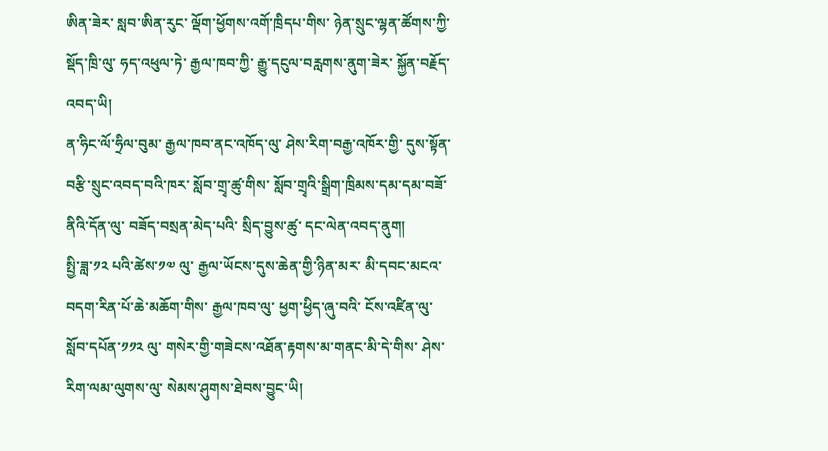ཨིན་ཟེར་ སླབ་ཨིན་རུང་ ལྡོག་ཕྱོགས་འགོ་ཁྲིདཔ་གིས་ ཉེན་སྲུང་ལྷན་ཚོགས་ཀྱི་ སྡོད་ཁྲི་ལུ་ ཧད་འཕུལ་ཏེ་ རྒྱལ་ཁབ་ཀྱི་ རྒྱུ་དངུལ་བརླགས་ནུག་ཟེར་ སྐྱོན་བརྗོད་འབད་ཡི།
ན་ཧིང་ལོ་ཧྲིལ་བུམ་ རྒྱལ་ཁབ་ནང་འཁོད་ལུ་ ཤེས་རིག་བརྒྱ་འཁོར་གྱི་ དུས་སྟོན་བརྩི་སྲུང་འབད་བའི་ཁར་ སློབ་གྲྭ་ཚུ་གིས་ སློབ་གྲྭའི་སྒྲིག་ཁྲིམས་དམ་དམ་བཟོ་ནིའི་དོན་ལུ་ བཟོད་བསྲན་མེད་པའི་ སྲིད་བྱུས་ཚུ་ དང་ལེན་འབད་ནུག།
སྤྱི་ཟླ་༡༢ པའི་ཚེས་༡༧ ལུ་ རྒྱལ་ཡོངས་དུས་ཆེན་གྱི་ཉིན་མར་ མི་དབང་མངའ་བདག་རིན་པོ་ཆེ་མཆོག་གིས་ རྒྱལ་ཁབ་ལུ་ ཕྱག་ཕྱིད་ཞུ་བའི་ ངོས་འཛིན་ལུ་ སློབ་དཔོན་༡༡༢ ལུ་ གསེར་གྱི་གཟེངས་འཐོན་རྟགས་མ་གནང་མི་དེ་གིས་ ཤེས་རིག་ལམ་ལུགས་ལུ་ སེམས་ཤུགས་ཐེབས་བྱུང་ཡི།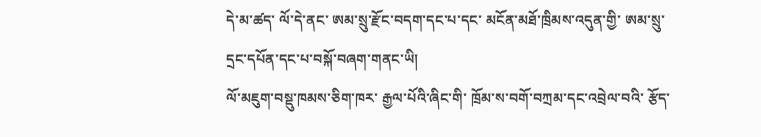དེ་མ་ཚད་ ལོ་དེ་ནང་ ཨམ་སྲུ་རྫོང་བདག་དང་པ་དང་ མངོན་མཐོ་ཁྲིམས་འདུན་གྱི་ ཨམ་སྲུ་དྲང་དཔོན་དང་པ་བསྐོ་བཞག་གནང་ཡི།
ལོ་མཇུག་བསྡུ་ཁམས་ཅིག་ཁར་ རྒྱལ་པོའི་ཞིང་གི་ ཁྲོམ་ས་བགོ་བཀྲམ་དང་འབྲེལ་བའི་ རྩོད་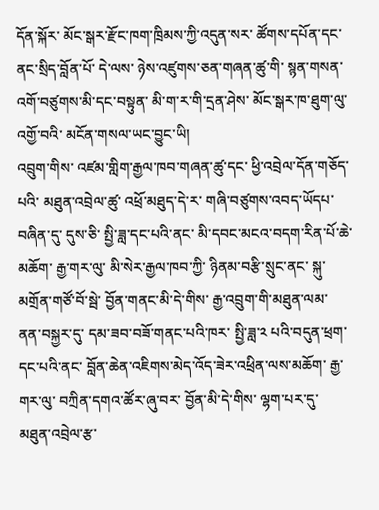དོན་སྐོར་ མོང་སྒར་རྫོང་ཁག་ཁྲིམས་ཀྱི་འདུན་སར་ ཚོགས་དཔོན་དང་ ནང་སྲིད་བློན་པོ་ དེ་ལས་ ཉེས་འཛུགས་ཅན་གཞན་ཚུ་གི་ སྙན་གསན་འགོ་བཙུགས་མི་དང་བསྟུན་ མི་ག་ར་གི་དྲན་ཤེས་ མོང་སྒར་ཁ་ཐུག་ལུ་འགྱོ་བའི་ མངོན་གསལ་ཡང་བྱུང་ཡི།
འབྲུག་གིས་ འཛམ་གླིག་རྒྱལ་ཁབ་གཞན་ཚུ་དང་ ཕྱི་འབྲེལ་དོན་གཅོད་པའི་ མཐུན་འབྲེལ་ཚུ་ འཕྲོ་མཐུད་དེ་ར་ གཞི་བཙུགས་འབད་ཡོདཔ་བཞིན་དུ་ དུས་ཅི་ སྤྱི་ཟླ་དང་པའི་ནང་ མི་དབང་མངའ་བདག་རིན་པོ་ཆེ་མཆོག་ རྒྱ་གར་ལུ་ མི་སེར་རྒྱལ་ཁབ་ཀྱི་ ཉིནམ་བརྩི་སྲུང་ནང་ སྐུ་མགྲོན་གཙོ་བོ་སྦེ་ བྱོན་གནང་མི་དེ་གིས་ རྒྱ་འབྲུག་གི་མཐུན་ལམ་ ནན་བསྐྱར་དུ་ དམ་ཟབ་བཟོ་གནང་པའི་ཁར་ སྤྱི་ཟླ་༢ པའི་བདུན་ཕྲག་དང་པའི་ནང་ བློན་ཆེན་འཇིགས་མེད་འོད་ཟེར་འཕྲིན་ལས་མཆོག་ རྒྱ་གར་ལུ་ བཀྲིན་དགའ་ཚོར་ཞུ་བར་ བྱོན་མི་དེ་གིས་ ལྷག་པར་དུ་ མཐུན་འབྲེལ་རྩ་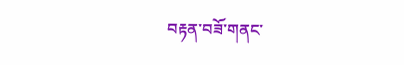བརྟན་བཟོ་གནང་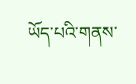ཡོད་པའི་གནས་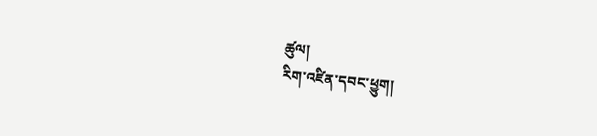ཚུལ།
རིག་འཛིན་དབང་ཕྱུག།